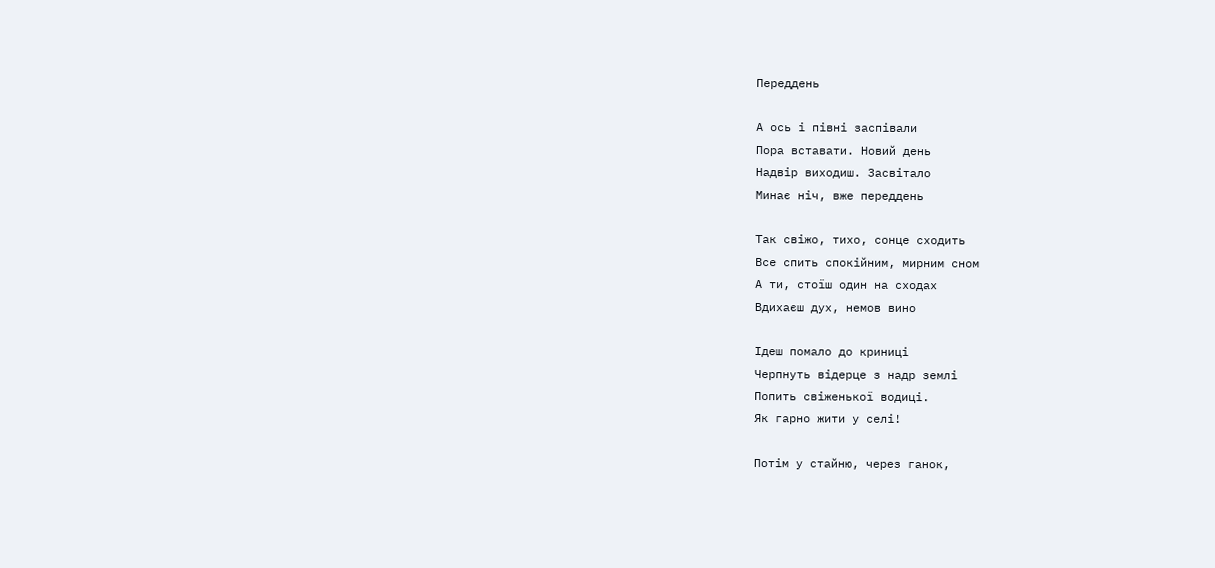Переддень

А ось і півні заспівали
Пора вставати. Новий день
Надвір виходиш. Засвітало
Минає ніч, вже переддень

Так свіжо, тихо, сонце сходить
Все спить спокійним, мирним сном
А ти, стоїш один на сходах
Вдихаєш дух, немов вино

Ідеш помало до криниці
Черпнуть відерце з надр землі
Попить свіженької водиці.
Як гарно жити у селі!

Потім у стайню, через ганок,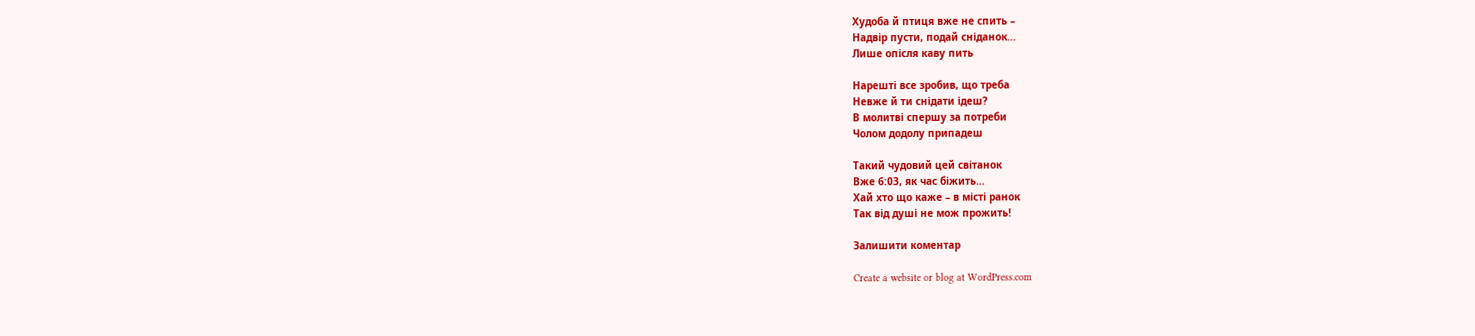Худоба й птиця вже не спить –
Надвір пусти, подай сніданок…
Лише опісля каву пить

Нарешті все зробив, що треба
Невже й ти снідати ідеш?
В молитві спершу за потреби
Чолом додолу припадеш

Такий чудовий цей світанок
Вже 6:03, як час біжить…
Хай хто що каже – в місті ранок
Так від душі не мож прожить!

Залишити коментар

Create a website or blog at WordPress.com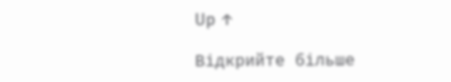Up ↑

Відкрийте більше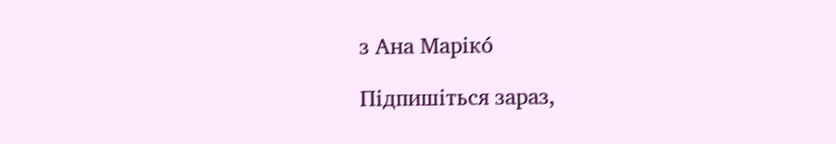з Ана Марікó

Підпишіться зараз,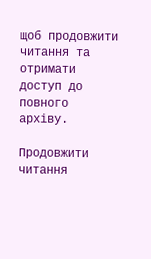щоб продовжити читання та отримати доступ до повного архіву.

Продовжити читання